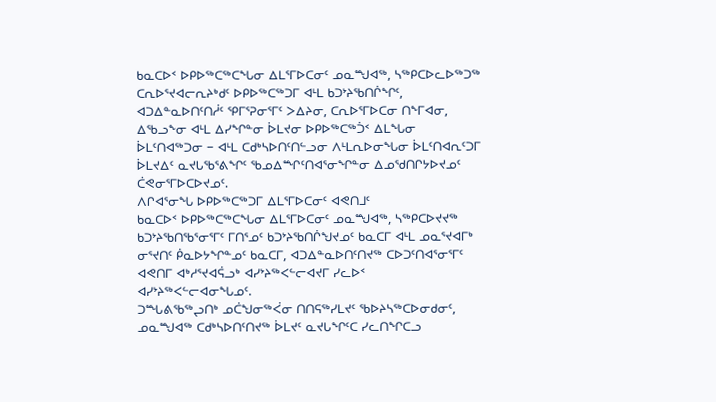ᑲᓇᑕᐅᑉ ᐅᑭᐅᖅᑕᖅᑕᖓᓂ ᐃᒪᕐᒥᐅᑕᓂᑦ ᓄᓇᙳᐊᖅ, ᓴᖅᑭᑕᐅᓚᐅᖅᑐᖅ ᑕᕆᐅᕐᔪᐊᓕᕆᔨᒃᑯᑦ ᐅᑭᐅᖅᑕᖅᑐᒥ ᐊᒻᒪ ᑲᑐᔾᔨᖃᑎᒌᖏᑦ, ᐊᑐᐃᓐᓇᐅᑎᑦᑎᓲᑦ ᕿᒥᕐᕈᓂᕐᒥᑦ ᐳᐃᔨᓂ, ᑕᕆᐅᕐᒥᐅᑕᓂ ᑎᖕᒥᐊᓂ, ᐃᖃᓗᖕᓂ ᐊᒻᒪ ᐃᓯᖏᓐᓂ ᐆᒪᔪᓂ ᐅᑭᐅᖅᑕᖅᑑᑉ ᐃᒪᖓᓂ ᐆᒪᑦᑎᐊᖅᑐᓂ − ᐊᒻᒪ ᑕᑯᒃᓴᐅᑎᑦᑎᓪᓗᓂ ᐱᒻᒪᕆᐅᓂᖓᓂ ᐆᒪᑦᑎᐊᕆᑦᑐᒥ ᐆᒪᔪᐃᑦ ᓇᔪᒐᖃᕐᕕᖏᑦ ᖃᓄᐃᙱᑦᑎᐊᕐᓂᖏᓐᓂ ᐃᓄᖁᑎᒋᔭᐅᔪᓄᑦ ᑖᕙᓂᕐᒥᐅᑕᐅᔪᓄᑦ.
ᐱᒋᐊᕐᓂᖓ ᐅᑭᐅᖅᑕᖅᑐᒥ ᐃᒪᕐᒥᐅᑕᓂᑦ ᐊᕙᑎᒧᑦ
ᑲᓇᑕᐅᑉ ᐅᑭᐅᖅᑕᖅᑕᖓᓂ ᐃᒪᕐᒥᐅᑕᓂᑦ ᓄᓇᙳᐊᖅ, ᓴᖅᑭᑕᐅᔪᔪᖅ ᑲᑐᔾᔨᖃᑎᖃᕐᓂᕐᒥᑦ ᒥᑎᕐᓄᑦ ᑲᑐᔾᔨᖃᑎᒌᖑᔪᓄᑦ ᑲᓇᑕᒥ ᐊᒻᒪ ᓄᓇᕐᔪᐊᒥᒃ ᓂᕐᔪᑎᑦ ᑮᓇᐅᔭᖏᓐᓄᑦ ᑲᓇᑕᒥ, ᐊᑐᐃᓐᓇᐅᑎᑦᑎᔪᖅ ᑕᐅᑐᑦᑎᐊᕐᓂᕐᒥᑦ ᐊᕙᑎᒥ ᐊᒃᓱᕐᔪᐊᕌᓗᒃ ᐊᓯᔾᔨᖅᐸᓪᓕᐊᔪᒥ ᓯᓚᐅᑉ ᐊᓯᔾᔨᖅᐸᓪᓕᐊᓂᖓᓄᑦ.
ᑐᙵᕕᖃᖅᖢᑎᒃ ᓄᑖᖑᓂᖅᐹᓂ ᑎᑎᕋᖅᓯᒪᔪᑦ ᖃᐅᔨᓴᖅᑕᐅᓂᑯᓂᑦ, ᓄᓇᙳᐊᖅ ᑕᑯᒃᓴᐅᑎᑦᑎᔪᖅ ᐆᒪᔪᑦ ᓇᔪᒐᖏᑦᑕ ᓯᓚᑎᖏᑕᓗ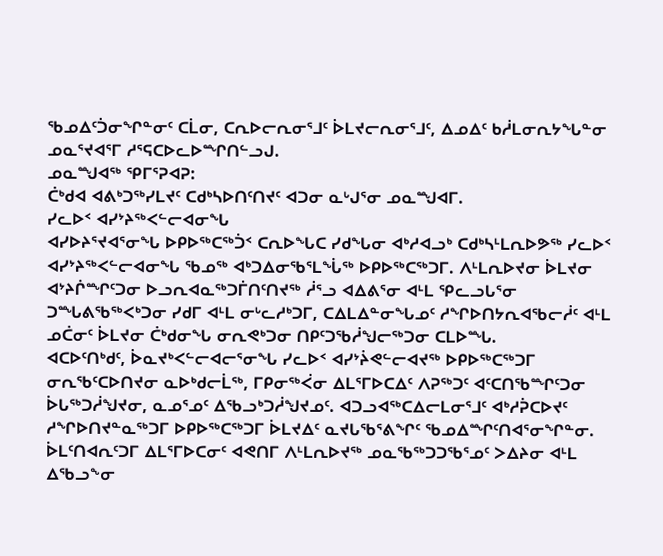ᖃᓄᐃᑦᑑᓂᖏᓐᓂᑦ ᑕᒫᓂ, ᑕᕆᐅᓕᕆᓂᕐᒧᑦ ᐆᒪᔪᓕᕆᓂᕐᒧᑦ, ᐃᓄᐃᑦ ᑲᓲᒪᓂᕆᔭᖓᓐᓂ ᓄᓇᕐᔪᐊᕐᒥ ᓱᕐᕋᑕᐅᓚᐅᙱᑎᓪᓗᒍ.
ᓄᓇᙳᐊᖅ ᕿᒥᕐᕈᐊᕈ:
ᑖᒃᑯᐊ ᐊᕕᒃᑐᖅᓯᒪᔪᑦ ᑕᑯᒃᓴᐅᑎᑦᑎᔪᑦ ᐊᑐᓂ ᓇᒡᒍᕐᓂ ᓄᓇᙳᐊᒥ.
ᓯᓚᐅᑉ ᐊᓯᔾᔨᖅᐸᓪᓕᐊᓂᖓ
ᐊᓯᐅᔨᕐᔪᐊᕐᓂᖓ ᐅᑭᐅᖅᑕᖅᑑᑉ ᑕᕆᐅᖓᑕ ᓯᑯᖓᓂ ᐊᒃᓱᐊᓗᒃ ᑕᑯᒃᓴᒻᒪᕆᐅᕗᖅ ᓯᓚᐅᑉ ᐊᓯᔾᔨᖅᐸᓪᓕᐊᓂᖓ ᖃᓄᖅ ᐊᒃᑐᐃᓂᖃᕐᒪᖔᖅ ᐅᑭᐅᖅᑕᖅᑐᒥ. ᐱᒻᒪᕆᐅᔪᓂ ᐆᒪᔪᓂ ᐊᔾᔨᒌᙱᑦᑐᓂ ᐅᓗᕆᐊᓇᖅᑐᒦᑎᑦᑎᔪᖅ ᓲᕐᓗ ᐊᐃᕕᕐᓂ ᐊᒻᒪ ᕿᓚᓗᒐᕐᓂ ᑐᙵᕕᖃᖅᐸᒃᑐᓂ ᓯᑯᒥ ᐊᒻᒪ ᓂᒡᓚᓱᒃᑐᒥ, ᑕᐃᒪᐃᓐᓂᖓᓄᑦ ᓱᖏᐅᑎᔭᕆᐊᖃᓕᓲᑦ ᐊᒻᒪ ᓄᑖᓂᑦ ᐆᒪᔪᓂ ᑖᒃᑯᓂᖓ ᓂᕆᕙᒃᑐᓂ ᑎᑭᑦᑐᖃᓲᖑᓕᖅᑐᓂ ᑕᒪᐅᙵ.
ᐊᑕᐅᑦᑎᒃᑯᑦ, ᐆᓇᔪᒃᐸᓪᓕᐊᓕᕐᓂᖓ ᓯᓚᐅᑉ ᐊᓯᔾᔩᕙᓪᓕᐊᔪᖅ ᐅᑭᐅᖅᑕᖅᑐᒥ ᓂᕆᖃᑦᑕᐅᑎᔪᓂ ᓇᐅᒃᑯᓕᒫᖅ, ᒥᑭᓂᖅᐹᓂ ᐃᒪᕐᒥᐅᑕᐃᑦ ᐱᕈᖅᑐᑦ ᐊᑦᑕᑎᖃᙱᑦᑐᓂ ᐆᒐᖅᑐᓲᖑᔪᓂ, ᓇᓄᕐᓄᑦ ᐃᖃᓗᒃᑐᓲᖑᔪᓄᑦ. ᐊᑐᓗᐊᖅᑕᐃᓕᒪᓂᕐᒧᑦ ᐊᒃᓱᕉᑕᐅᔪᑦ ᓱᖏᐅᑎᔪᓐᓇᖅᑐᒥ ᐅᑭᐅᖅᑕᖅᑐᒥ ᐆᒪᔪᐃᑦ ᓇᔪᒐᖃᕐᕕᖏᑦ ᖃᓄᐃᙱᑦᑎᐊᕐᓂᖏᓐᓂ. ᐆᒪᑦᑎᐊᕆᑦᑐᒥ ᐃᒪᕐᒥᐅᑕᓂᑦ ᐊᕙᑎᒥ ᐱᒻᒪᕆᐅᔪᖅ ᓄᓇᖃᖅᑐᑐᖃᕐᓄᑦ ᐳᐃᔨᓂ ᐊᒻᒪ ᐃᖃᓗᖕᓂ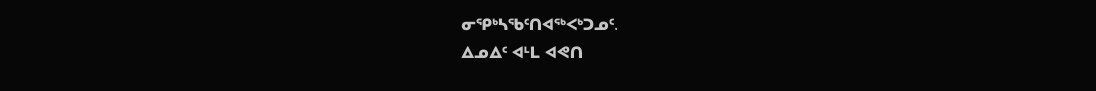ᓂᕿᒃᓴᖃᑦᑎᐊᖅᐸᒃᑐᓄᑦ.
ᐃᓄᐃᑦ ᐊᒻᒪ ᐊᕙᑎ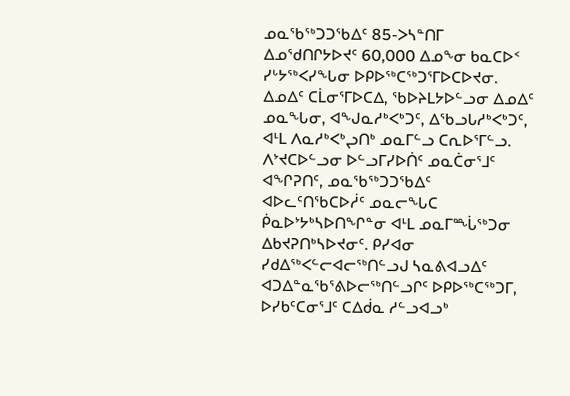ᓄᓇᖃᖅᑐᑐᖃᐃᑦ 85-ᐳᓴᓐᑎᒥ ᐃᓄᖁᑎᒋᔭᐅᔪᑦ 60,000 ᐃᓄᖕᓂ ᑲᓇᑕᐅᑉ ᓯᒡᔭᖅᐸᓯᖓᓂ ᐅᑭᐅᖅᑕᖅᑐᕐᒥᐅᑕᐅᔪᓂ. ᐃᓄᐃᑦ ᑕᒫᓂᕐᒥᐅᑕᐃ, ᖃᐅᔨᒪᔭᐅᓪᓗᓂ ᐃᓄᐃᑦ ᓄᓇᖓᓂ, ᐊᖑᓇᓱᒃᐸᒃᑐᑦ, ᐃᖃᓗᒐᓱᒃᐸᒃᑐᑦ, ᐊᒻᒪ ᐱᓇᓱᒃᐸᒃᖢᑎᒃ ᓄᓇᒥᓪᓗ ᑕᕆᐅᕐᒥᓪᓗ. ᐱᔾᔪᑕᐅᓪᓗᓂ ᐅᓪᓗᒥᓯᐅᑏᑦ ᓄᓇᑖᓂᕐᒧᑦ ᐊᖏᕈᑎᑦ, ᓄᓇᖃᖅᑐᑐᖃᐃᑦ ᐊᐅᓚᑦᑎᖃᑕᐅᓲᑦ ᓄᓇᓕᖓᑕ ᑮᓇᐅᔾᔭᒃᓴᐅᑎᖏᓐᓂ ᐊᒻᒪ ᓄᓇᒥᙶᖅᑐᓂ ᐃᑲᔪᕈᑎᒃᓴᐅᔪᓂᑦ. ᑭᓯᐊᓂ ᓯᑯᐃᖅᐸᓪᓕᐊᓕᖅᑎᓪᓗᒍ ᓴᓇᕕᐊᓗᐃᑦ ᐊᑐᐃᓐᓇᖃᕐᕕᐅᓕᖅᑎᓪᓗᒋᑦ ᐅᑭᐅᖅᑕᖅᑐᒥ, ᐅᓯᑲᑦᑕᓂᕐᒧᑦ ᑕᐃᑰᓇ ᓱᓪᓗᐊᓗᒃ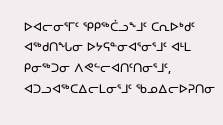ᐅᐊᓕᓂᕐᒥᑦ ᕿᑭᖅᑖᓗᖕᒧᑦ ᑕᕆᐅᒃᑯᑦ ᐊᖅᑯᑎᖓᓂ ᐅᔭᕋᓐᓂᐊᕐᓂᕐᒧᑦ ᐊᒻᒪ ᑭᓂᖅᑐᓂ ᐱᕙᓪᓕᐊᑎᑦᑎᓂᕐᒧᑦ, ᐊᑐᓗᐊᖅᑕᐃᓕᒪᓂᕐᒧᑦ ᖃᓄᐃᓕᐅᕈᑎᓂ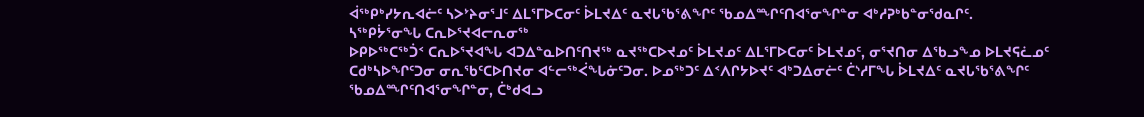ᐋᖅᑭᒃᓯᔭᕆᐊᓖᑦ ᓴᐳᔾᔨᓂᕐᒧᑦ ᐃᒪᕐᒥᐅᑕᓂᑦ ᐆᒪᔪᐃᑦ ᓇᔪᒐᖃᕐᕕᖏᑦ ᖃᓄᐃᙱᑦᑎᐊᕐᓂᖏᓐᓂ ᐊᒃᓱᕈᒃᑲᓐᓂᖁᓇᒋᑦ.
ᓴᖅᑭᔮᕐᓂᖓ ᑕᕆᐅᕐᔪᐊᓕᕆᓂᖅ
ᐅᑭᐅᖅᑕᖅᑑᑉ ᑕᕆᐅᕐᔪᐊᖓ ᐊᑐᐃᓐᓇᐅᑎᑦᑎᔪᖅ ᓇᔪᖅᑕᐅᔪᓄᑦ ᐆᒪᔪᓄᑦ ᐃᒪᕐᒥᐅᑕᓂᑦ ᐆᒪᔪᓄᑦ, ᓂᕐᔪᑎᓂ ᐃᖃᓗᖕᓄ ᐅᒪᔪᕋᓛᓄᑦ ᑕᑯᒃᓴᐅᖏᑦᑐᓂ ᓂᕆᖃᑦᑕᐅᑎᔪᓂ ᐊᓪᓕᖅᐹᖓᓃᑦᑐᓂ. ᐅᓄᖅᑐᑦ ᐃᑉᐱᒋᔭᐅᔪᑦ ᐊᒃᑐᐃᓂᓖᑦ ᑖᔅᓱᒥᖓ ᐆᒪᔪᐃᑦ ᓇᔪᒐᖃᕐᕕᖏᑦ ᖃᓄᐃᙱᑦᑎᐊᕐᓂᖏᓐᓂ, ᑖᒃᑯᐊᓗ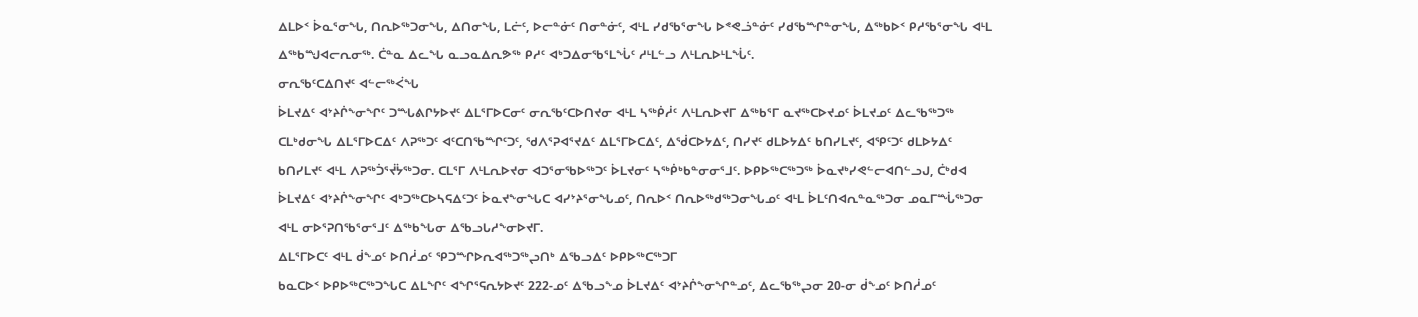ᐃᒪᐅᑉ ᐆᓇᕐᓂᖓ, ᑎᕆᐅᖅᑐᓂᖓ, ᐃᑎᓂᖓ, ᒪᓖᑦ, ᐅᓕᓐᓃᑦ ᑎᓂᓐᓃᑦ, ᐊᒻᒪ ᓯᑯᖃᕐᓂᖓ ᐅᕝᕙᓘᓐᓃᑦ ᓯᑯᖃᙱᓐᓂᖓ, ᐃᖅᑲᐅᑉ ᑭᓱᖃᕐᓂᖓ ᐊᒻᒪ ᐃᖅᑲᙳᐊᓕᕆᓂᖅ. ᑖᓐᓇ ᐃᓚᖓ ᓇᓗᓇᐃᕆᕗᖅ ᑭᓱᑦ ᐊᒃᑐᐃᓂᖃᕐᒪᖔᑦ ᓱᒻᒪᓪᓗ ᐱᒻᒪᕆᐅᒻᒪᖔᑦ.
ᓂᕆᖃᑦᑕᐃᑎᔪᑦ ᐊᓪᓕᖅᐹᖓ
ᐆᒪᔪᐃᑦ ᐊᔾᔨᒌᖕᓂᖏᑦ ᑐᙵᕕᒋᔭᐅᔪᑦ ᐃᒪᕐᒥᐅᑕᓂᑦ ᓂᕆᖃᑦᑕᐅᑎᔪᓂ ᐊᒻᒪ ᓴᖅᑮᓲᑦ ᐱᒻᒪᕆᐅᔪᒥ ᐃᖅᑲᕐᒥ ᓇᔪᖅᑕᐅᔪᓄᑦ ᐆᒪᔪᓄᑦ ᐃᓚᖃᖅᑐᖅ ᑕᒪᒃᑯᓂᖓ ᐃᒪᕐᒥᐅᑕᐃᑦ ᐱᕈᖅᑐᑦ ᐊᑦᑕᑎᖃᙱᑦᑐᑦ, ᖁᐱᕐᕈᐊᕐᔪᐃᑦ ᐃᒪᕐᒥᐅᑕᐃᑦ, ᐃᖂᑕᐅᔭᐃᑦ, ᑎᓯᔪᑦ ᑯᒪᐅᔭᐃᑦ ᑲᑎᓯᒪᔪᑦ, ᐊᕿᑦᑐᑦ ᑯᒪᐅᔭᐃᑦ ᑲᑎᓯᒪᔪᑦ ᐊᒻᒪ ᐱᕈᖅᑑᕐᔫᔮᖅᑐᓂ. ᑕᒪᕐᒥ ᐱᒻᒪᕆᐅᔪᓂ ᐊᑐᕐᓂᖃᐅᖅᑐᑦ ᐆᒪᔪᓂᑦ ᓴᖅᑮᒃᑲᓐᓂᓂᕐᒧᑦ. ᐅᑭᐅᖅᑕᖅᑐᖅ ᐆᓇᔪᒃᓯᕙᓪᓕᐊᑎᓪᓗᒍ, ᑖᒃᑯᐊ ᐆᒪᔪᐃᑦ ᐊᔾᔨᒌᖕᓂᖏᑦ ᐊᒃᑐᖅᑕᐅᓴᕋᐃᑦᑐᑦ ᐆᓇᔪᖕᓂᖓᑕ ᐊᓯᔾᔨᕐᓂᖓᓄᑦ, ᑎᕆᐅᑉ ᑎᕆᐅᖅᑯᖅᑐᓂᖓᓄᑦ ᐊᒻᒪ ᐆᒪᑦᑎᐊᕆᓐᓇᖅᑐᓂ ᓄᓇᒥᙶᖅᑐᓂ ᐊᒻᒪ ᓂᐅᕐᕈᑎᖃᕐᓂᕐᒧᑦ ᐃᖅᑲᖓᓂ ᐃᖃᓗᒐᓱᖕᓂᐅᔪᒥ.
ᐃᒪᕐᒥᐅᑕᑦ ᐊᒻᒪ ᑰᖕᓄᑦ ᐅᑎᓲᓄᑦ ᕿᑐᙱᐅᕆᐊᖅᑐᖅᖢᑎᒃ ᐃᖃᓗᐃᑦ ᐅᑭᐅᖅᑕᖅᑐᒥ
ᑲᓇᑕᐅᑉ ᐅᑭᐅᖅᑕᖅᑐᖓᑕ ᐃᒪᖏᑦ ᐊᖏᕐᕋᕆᔭᐅᔪᑦ 222-ᓄᑦ ᐃᖃᓗᖕᓄ ᐆᒪᔪᐃᑦ ᐊᔾᔨᒌᖕᓂᖏᓐᓄᑦ, ᐃᓚᖃᖅᖢᓂ 20-ᓂ ᑰᖕᓄᑦ ᐅᑎᓲᓄᑦ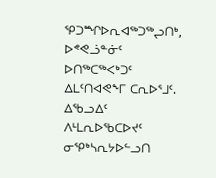ᕿᑐᙱᐅᕆᐊᖅᑐᖅᖢᑎᒃ, ᐅᕝᕙᓘᓐᓃᑦ ᐅᑎᖅᑕᖅᐸᒃᑐᑦ ᐃᒪᑦᑎᐊᕙᖕᒥ ᑕᕆᐅᕐᒧᑦ. ᐃᖃᓗᐃᑦ ᐱᒻᒪᕆᐅᖃᑕᐅᔪᑦ ᓂᕿᒃᓴᕆᔭᐅᓪᓗᑎ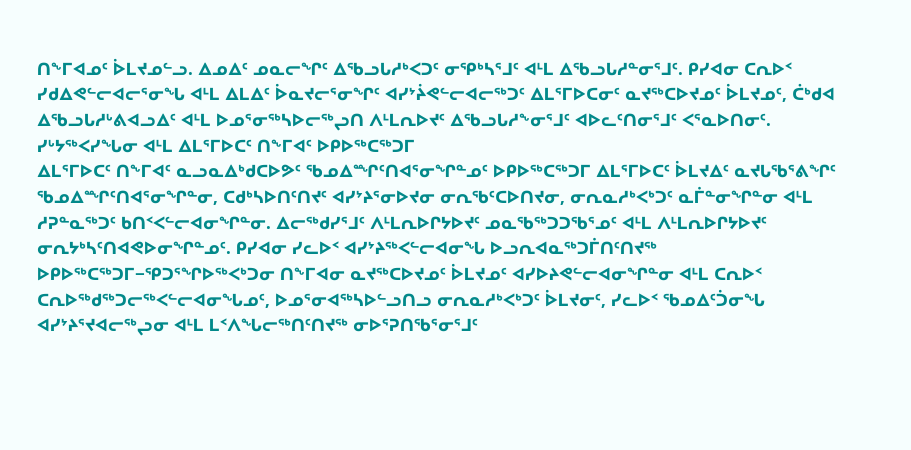ᑎᖕᒥᐊᓄᑦ ᐆᒪᔪᓄᓪᓗ. ᐃᓄᐃᑦ ᓄᓇᓕᖏᑦ ᐃᖃᓗᒐᓱᒃᐸᑐᑦ ᓂᕿᒃᓴᕐᒧᑦ ᐊᒻᒪ ᐃᖃᓗᒐᓱᓐᓂᕐᒧᑦ. ᑭᓯᐊᓂ ᑕᕆᐅᑉ ᓯᑯᐃᕙᓪᓕᐊᓕᕐᓂᖓ ᐊᒻᒪ ᐃᒪᐃᑦ ᐆᓇᔪᓕᕐᓂᖏᑦ ᐊᓯᔾᔩᕙᓪᓕᐊᓕᖅᑐᑦ ᐃᒪᕐᒥᐅᑕᓂᑦ ᓇᔪᖅᑕᐅᔪᓄᑦ ᐆᒪᔪᓄᑦ, ᑖᒃᑯᐊ ᐃᖃᓗᒐᓱᒡᕕᐊᓗᐃᑦ ᐊᒻᒪ ᐅᓄᕐᓂᖅᓴᐅᓕᖅᖢᑎ ᐱᒻᒪᕆᐅᔪᑦ ᐃᖃᓗᒐᓱᖕᓂᕐᒧᑦ ᐊᐅᓚᑦᑎᓂᕐᒧᑦ ᐸᕐᓇᐅᑎᓂᑦ.
ᓯᒡᔭᖅᐸᓯᖓᓂ ᐊᒻᒪ ᐃᒪᕐᒥᐅᑕᑦ ᑎᖕᒥᐊᑦ ᐅᑭᐅᖅᑕᖅᑐᒥ
ᐃᒪᕐᒥᐅᑕᑦ ᑎᖕᒥᐊᑦ ᓇᓗᓇᐃᒃᑯᑕᐅᕗᑦ ᖃᓄᐃᙱᑦᑎᐊᕐᓂᖏᓐᓄᑦ ᐅᑭᐅᖅᑕᖅᑐᒥ ᐃᒪᕐᒥᐅᑕᑦ ᐆᒪᔪᐃᑦ ᓇᔪᒐᖃᕐᕕᖏᑦ ᖃᓄᐃᙱᑦᑎᐊᕐᓂᖏᓐᓂ, ᑕᑯᒃᓴᐅᑎᑦᑎᔪᑦ ᐊᓯᔾᔨᕐᓂᐅᔪᓂ ᓂᕆᖃᑦᑕᐅᑎᔪᓂ, ᓂᕆᓇᓱᒃᐸᒃᑐᑦ ᓇᒦᓐᓂᖏᓐᓂ ᐊᒻᒪ ᓱᕈᓐᓇᖅᑐᑦ ᑲᑎᑉᐸᓪᓕᐊᓂᖏᓐᓂ. ᐃᓕᖅᑯᓯᕐᒧᑦ ᐱᒻᒪᕆᐅᒋᔭᐅᔪᑦ ᓄᓇᖃᖅᑐᑐᖃᕐᓄᑦ ᐊᒻᒪ ᐱᒻᒪᕆᐅᒋᔭᐅᔪᑦ ᓂᕆᔭᒃᓴᑦᑎᐊᕙᐅᓂᖏᓐᓄᑦ. ᑭᓯᐊᓂ ᓯᓚᐅᑉ ᐊᓯᔾᔨᖅᐸᓪᓕᐊᓂᖓ ᐅᓗᕆᐊᓇᖅᑐᒦᑎᑦᑎᔪᖅ ᐅᑭᐅᖅᑕᖅᑐᒥ−ᕿᑐᕐᖏᐅᖅᐸᒃᑐᓂ ᑎᖕᒥᐊᓂ ᓇᔪᖅᑕᐅᔪᓄᑦ ᐆᒪᔪᓄᑦ ᐊᓯᐅᔨᕙᓪᓕᐊᓂᖏᓐᓂ ᐊᒻᒪ ᑕᕆᐅᑉ ᑕᕆᐅᖅᑯᖅᑐᓕᖅᐸᓪᓕᐊᓂᖓᓄᑦ, ᐅᓄᕐᓂᐊᖅᓴᐅᓪᓗᑎᓗ ᓂᕆᓇᓱᒃᐸᒃᑐᑦ ᐆᒪᔪᓂᑦ, ᓯᓚᐅᑉ ᖃᓄᐃᑦᑑᓂᖓ ᐊᓯᔾᔨᕐᔪᐊᓕᖅᖢᓂ ᐊᒻᒪ ᒪᑉᐱᖓᓕᖅᑎᑦᑎᔪᖅ ᓂᐅᕐᕈᑎᖃᕐᓂᕐᒧᑦ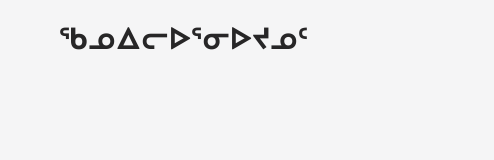ᖃᓄᐃᓕᐅᕐᓂᐅᔪᓄᑦ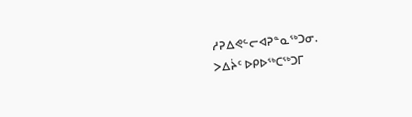ᓱᕈᐃᕙᓪᓕᐊᕈᓐᓇᖅᑐᓂ.
ᐳᐃᔩᑦ ᐅᑭᐅᖅᑕᖅᑐᒥ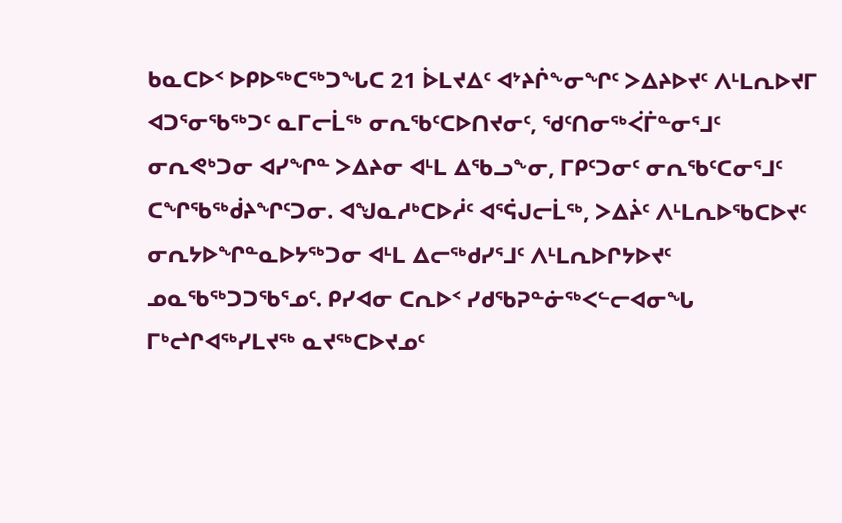ᑲᓇᑕᐅᑉ ᐅᑭᐅᖅᑕᖅᑐᖓᑕ 21 ᐆᒪᔪᐃᑦ ᐊᔾᔨᒌᖕᓂᖏᑦ ᐳᐃᔨᐅᔪᑦ ᐱᒻᒪᕆᐅᔪᒥ ᐊᑐᕐᓂᖃᖅᑐᑦ ᓇᒥᓕᒫᖅ ᓂᕆᖃᑦᑕᐅᑎᔪᓂᑦ, ᖁᑦᑎᓂᖅᐹᒦᓐᓂᕐᒧᑦ ᓂᕆᕙᒃᑐᓂ ᐊᓯᖏᓐ ᐳᐃᔨᓂ ᐊᒻᒪ ᐃᖃᓗᖕᓂ, ᒥᑭᑦᑐᓂᑦ ᓂᕆᖃᑦᑕᓂᕐᒧᑦ ᑕᖏᖃᖅᑰᔨᖏᑦᑐᓂ. ᐊᖑᓇᓱᒃᑕᐅᓲᑦ ᐊᕐᕌᒍᓕᒫᖅ, ᐳᐃᔩᑦ ᐱᒻᒪᕆᐅᖃᑕᐅᔪᑦ ᓂᕆᔭᐅᖏᓐᓇᐅᔭᖅᑐᓂ ᐊᒻᒪ ᐃᓕᖅᑯᓯᕐᒧᑦ ᐱᒻᒪᕆᐅᒋᔭᐅᔪᑦ ᓄᓇᖃᖅᑐᑐᖃᕐᓄᑦ. ᑭᓯᐊᓂ ᑕᕆᐅᑉ ᓯᑯᖃᕈᓐᓃᖅᐸᓪᓕᐊᓂᖓ ᒥᒃᖠᒋᐊᖅᓯᒪᔪᖅ ᓇᔪᖅᑕᐅᔪᓄᑦ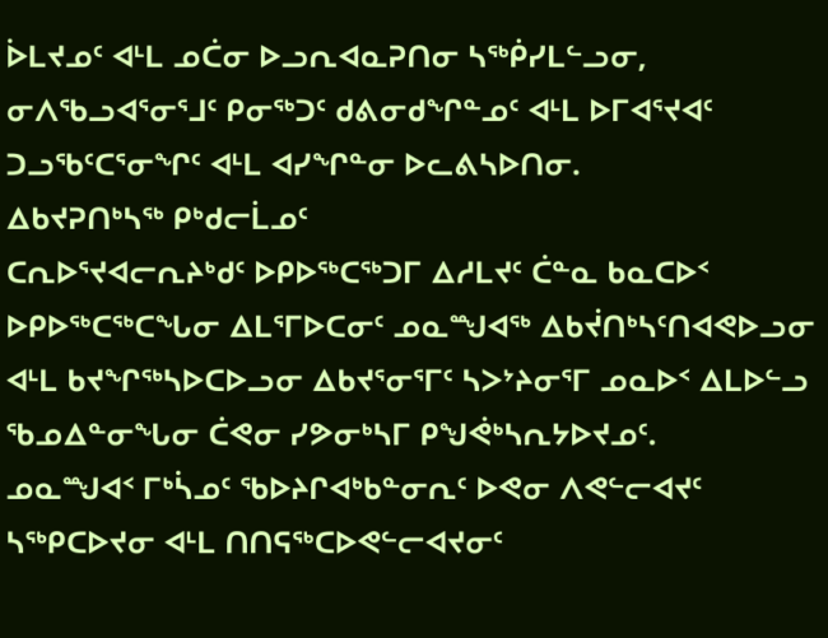ᐆᒪᔪᓄᑦ ᐊᒻᒪ ᓄᑖᓂ ᐅᓗᕆᐊᓇᕈᑎᓂ ᓴᖅᑮᓯᒪᓪᓗᓂ, ᓂᐱᖃᓗᐊᕐᓂᕐᒧᑦ ᑭᓂᖅᑐᑦ ᑯᕕᓂᑯᖏᓐᓄᑦ ᐊᒻᒪ ᐅᒥᐊᕐᔪᐊᑦ ᑐᓗᖃᑦᑕᕐᓂᖏᑦ ᐊᒻᒪ ᐊᓯᖏᓐᓂ ᐅᓚᕕᓴᐅᑎᓂ.
ᐃᑲᔪᕈᑎᒃᓴᖅ ᑭᒃᑯᓕᒫᓄᑦ
ᑕᕆᐅᕐᔪᐊᓕᕆᔨᒃᑯᑦ ᐅᑭᐅᖅᑕᖅᑐᒥ ᐃᓱᒪᔪᑦ ᑖᓐᓇ ᑲᓇᑕᐅᑉ ᐅᑭᐅᖅᑕᖅᑕᖓᓂ ᐃᒪᕐᒥᐅᑕᓂᑦ ᓄᓇᙳᐊᖅ ᐃᑲᔫᑎᒃᓴᑦᑎᐊᕙᐅᓗᓂ ᐊᒻᒪ ᑲᔪᖏᖅᓴᐅᑕᐅᓗᓂ ᐃᑲᔪᕐᓂᕐᒥᑦ ᓴᐳᔾᔨᓂᕐᒥ ᓄᓇᐅᑉ ᐃᒪᐅᓪᓗ ᖃᓄᐃᓐᓂᖓᓂ ᑖᕙᓂ ᓯᕗᓂᒃᓴᒥ ᑭᖑᕚᒃᓴᕆᔭᐅᔪᓄᑦ.
ᓄᓇᙳᐊᑉ ᒥᒃᓵᓄᑦ ᖃᐅᔨᒋᐊᒃᑲᓐᓂᕆᑦ ᐅᕙᓂ ᐱᕙᓪᓕᐊᔪᑦ ᓴᖅᑭᑕᐅᔪᓂ ᐊᒻᒪ ᑎᑎᕋᖅᑕᐅᕙᓪᓕᐊᔪᓂᑦ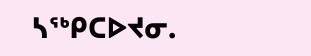ᓴᖅᑭᑕᐅᔪᓂ.